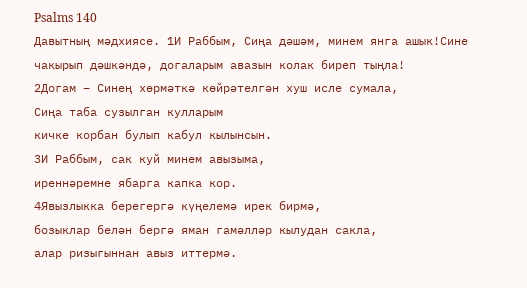Psalms 140
Давытның мәдхиясе. 1И Раббым, Сиңа дәшәм, минем янга ашык!Сине чакырып дәшкәндә, догаларым авазын колак биреп тыңла!
2Догам – Синең хөрмәткә көйрәтелгән хуш исле сумала,
Сиңа таба сузылган кулларым
кичке корбан булып кабул кылынсын.
3И Раббым, сак куй минем авызыма,
иреннәремне ябарга капка кор.
4Явызлыкка берегергә күңелемә ирек бирмә,
бозыклар белән бергә яман гамәлләр кылудан сакла,
алар ризыгыннан авыз иттермә.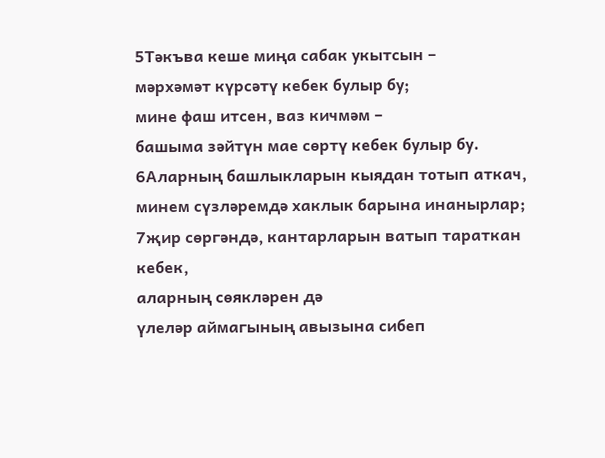5Тәкъва кеше миңа сабак укытсын –
мәрхәмәт күрсәтү кебек булыр бу;
мине фаш итсен, ваз кичмәм –
башыма зәйтүн мае сөртү кебек булыр бу.
6Аларның башлыкларын кыядан тотып аткач,
минем сүзләремдә хаклык барына инанырлар;
7җир сөргәндә, кантарларын ватып тараткан кебек,
аларның сөякләрен дә
үлеләр аймагының авызына сибеп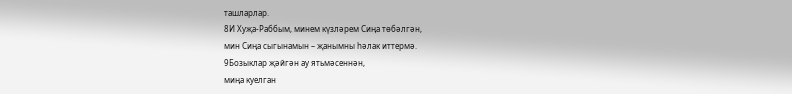ташларлар.
8И Хуҗа-Раббым, минем күзләрем Сиңа төбәлгән,
мин Сиңа сыгынамын – җанымны һәлак иттермә.
9Бозыклар җәйгән ау ятьмәсеннән,
миңа куелган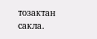тозактан сакла.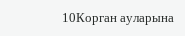10Корган ауларына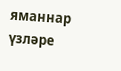яманнар үзләре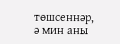төшсеннәр,
ә мин аны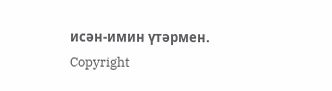исән-имин үтәрмен.
Copyright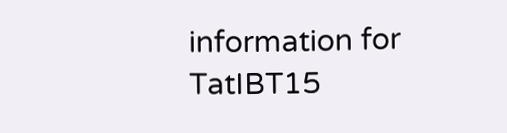information for
TatIBT15